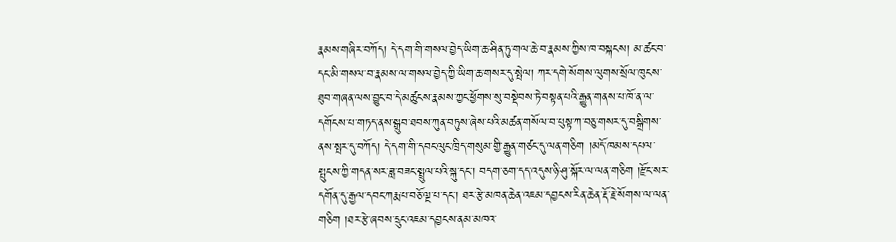རྣམས་གཞིར་བཀོད། དེ་དག་གི་གསལ་བྱེད་ཡིག་ཆ་ཤིན་ཏུ་གལ་ཆེ་བ་རྣམས་ཀྱིས་ཁ་བསྐངས། མ་ཚང་བ་དང་མི་གསལ་བ་རྣམས་ལ་གསལ་བྱེད་ཀྱི་ཡིག་ཆ་གསར་དུ་སྤེལ། ཀར་དགེ་སོགས་ལུགས་སྲོལ་ཁུངས་ཐུབ་གཞན་ལས་བྱུང་བ་དེ་མཚུངས་རྣམས་ཀྱང་ཕྱོགས་སུ་བསྡེབས་ཏེ་བསྟན་པའི་རྒྱུན་གནས་པ་ཁོ་ན་ལ་དགོངས་པ་གཏད་ནས་སྒྲུབ་ཐབས་ཀུན་བཏུས་ཞེས་པའི་མཚན་གསོལ་བ་པུསྟ་ཀ་བཅུ་གསར་དུ་བསྒྲིགས་ནས་སྤར་དུ་བཀོད། དེ་དག་གི་དབང་ལུང་ཁྲིད་གསུམ་གྱི་རྒྱུན་གཙང་དུ་ལན་གཅིག །མདོ་ཁམས་དཔལ་སྤུངས་ཀྱི་གདན་སར་ཟླ་བཟང་སྤྲུལ་པའི་སྐུ་དང་། བདག་ཅག་དད་འདུས་ཉི་ཤུ་སྐོར་ལ་ལན་གཅིག །རྫོང་སར་དགོན་དུ་རྒྱལ་དབང་ཀརྨ་པ་བཅོ་ལྔ་པ་དང་། ཐར་རྩེ་མཁན་ཆེན་འཇམ་དབྱངས་རིན་ཆེན་རྡོ་རྗེ་སོགས་ལ་ལན་གཅིག །ཐར་རྩེ་ཞབས་དྲུང་འཇམ་དབྱངས་ནམ་མཁའ་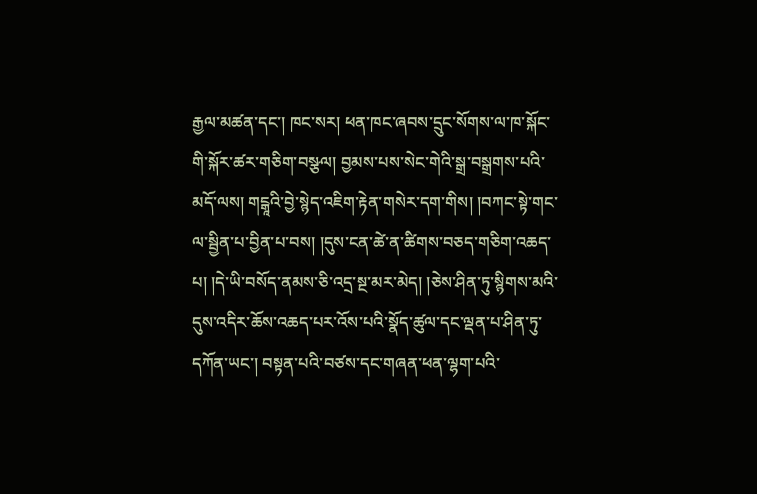རྒྱལ་མཚན་དང་། ཁང་སར། ཕན་ཁང་ཞབས་དྲུང་སོགས་ལ་ཁ་སྐོང་གི་སྐོར་ཚར་གཅིག་བསྩལ། བྱམས་པས་སེང་གེའི་སྒྲ་བསྒྲགས་པའི་མདོ་ལས། གངྒཱའི་བྱེ་སྙེད་འཇིག་རྟེན་གསེར་དག་གིས། །བཀང་སྟེ་གང་ལ་སྦྱིན་པ་བྱིན་པ་བས། །དུས་ངན་ཚེ་ན་ཚིགས་བཅད་གཅིག་འཆད་པ། །དེ་ཡི་བསོད་ནམས་ཅི་འདྲ་སྔ་མར་མེད། །ཅེས་ཤིན་ཏུ་སྙིགས་མའི་དུས་འདིར་ཆོས་འཆད་པར་འོས་པའི་སྣོད་ཚུལ་དང་ལྡན་པ་ཤིན་ཏུ་དཀོན་ཡང་། བསྟན་པའི་བཙས་དང་གཞན་ཕན་ལྷག་པའི་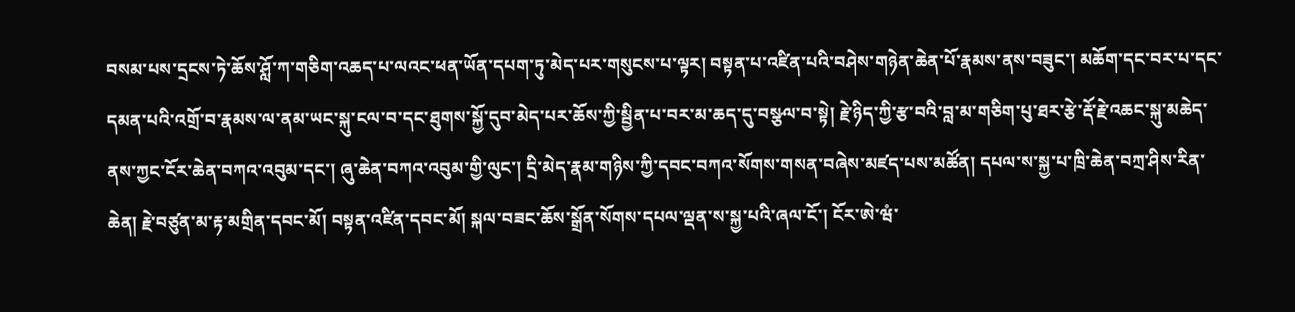བསམ་པས་དྲངས་ཏེ་ཆོས་ཤློ་ཀ་གཅིག་འཆད་པ་ལའང་ཕན་ཡོན་དཔག་ཏུ་མེད་པར་གསུངས་པ་ལྟར། བསྟན་པ་འཛིན་པའི་བཤེས་གཉེན་ཆེན་པོ་རྣམས་ནས་བཟུང་། མཆོག་དང་བར་པ་དང་དམན་པའི་འགྲོ་བ་རྣམས་ལ་ནམ་ཡང་སྐུ་ངལ་བ་དང་ཐུགས་སྐྱོ་དུབ་མེད་པར་ཆོས་ཀྱི་སྦྱིན་པ་བར་མ་ཆད་དུ་བསྩལ་བ་སྟེ། རྗེ་ཉིད་ཀྱི་རྩ་བའི་བླ་མ་གཅིག་པུ་ཐར་རྩེ་རྡོ་རྗེ་འཆང་སྐུ་མཆེད་ནས་ཀྱང་ངོར་ཆེན་བཀའ་འབུམ་དང་། ཞུ་ཆེན་བཀའ་འབུམ་གྱི་ལུང་། དྲི་མེད་རྣམ་གཉིས་ཀྱི་དབང་བཀའ་སོགས་གསན་བཞེས་མཛད་པས་མཚོན། དཔལ་ས་སྐྱ་པ་ཁྲི་ཆེན་བཀྲ་ཤིས་རིན་ཆེན། རྗེ་བཙུན་མ་རྟ་མགྲིན་དབང་མོ། བསྟན་འཛིན་དབང་མོ། སྐལ་བཟང་ཆོས་སྒྲོན་སོགས་དཔལ་ལྡན་ས་སྐྱ་པའི་ཞལ་ངོ་། ངོར་ཨེ་ཝཾ་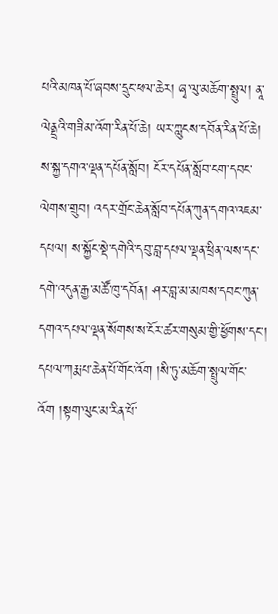པའི་མཁན་པོ་ཞབས་དྲུང་ཕལ་ཆེར། ཞྭ་ལུ་མཆོག་སྤྲུལ། ནཱ་ལེནྡྲའི་གཟིམ་འོག་རིན་པོ་ཆེ། ཡར་ཀླུངས་དབོན་རིན་པོ་ཆེ། ས་སྐྱ་དགའ་ལྡན་དཔོན་སློབ། ངོར་དཔོན་སློབ་ངག་དབང་ལེགས་གྲུབ། འདར་གྲོང་ཆེན་སློབ་དཔོན་ཀུན་དགའ་འཇམ་དཔལ། ས་སྐྱོང་སྡེ་དགེའི་དབུ་བླ་དཔལ་ལྡན་ཕྲིན་ལས་དང་དགེ་འདུན་རྒྱ་མཚོ་ཁུ་དབོན། ཤར་བླ་མ་མཁས་དབང་ཀུན་དགའ་དཔལ་ལྡན་སོགས་ས་ངོར་ཚར་གསུམ་གྱི་ཕྱོགས་དང་། དཔལ་ཀརྨ་པ་ཆེན་པོ་གོང་འོག །སི་ཏུ་མཆོག་སྤྲུལ་གོང་འོག །སྟག་ལུང་མ་རིན་པོ་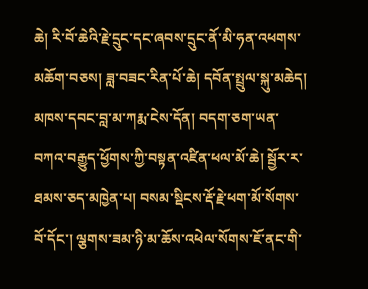ཆེ། རི་བོ་ཆེའི་རྗེ་དྲུང་དང་ཞབས་དྲུང་ནོ་མི་ཧན་འཕགས་མཆོག་བཅས། ཟླ་བཟང་རིན་པོ་ཆེ། དབོན་སྤྲུལ་སྐུ་མཆེད། མཁས་དབང་བླ་མ་ཀརྨ་ངེས་དོན། བདག་ཅག་ཡན་བཀའ་བརྒྱུད་ཕྱོགས་ཀྱི་བསྟན་འཛིན་ཕལ་མོ་ཆེ། སྦྱོར་ར་ཐམས་ཅད་མཁྱེན་པ། བསམ་སྡིངས་རྡོ་རྗེ་ཕག་མོ་སོགས་བོ་དོང་། ལྕགས་ཟམ་ཉི་མ་ཆོས་འཕེལ་སོགས་ཇོ་ནང་གི་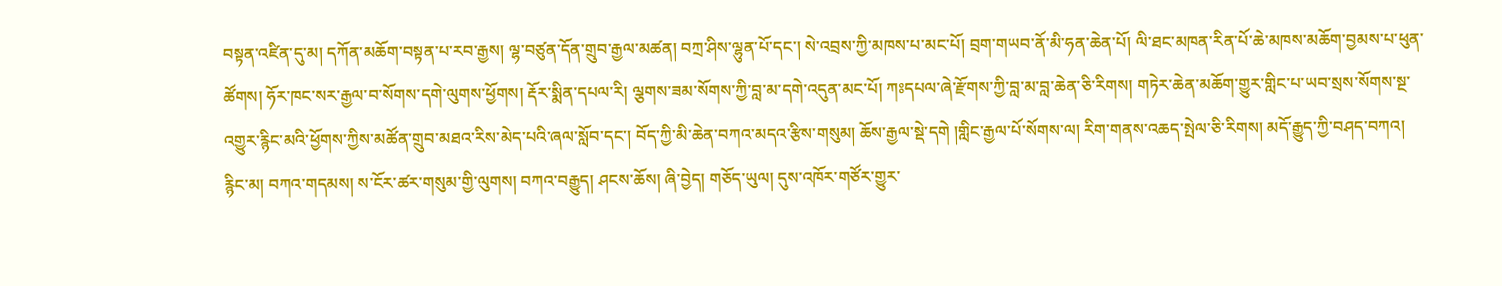བསྟན་འཛིན་དུ་མ། དཀོན་མཆོག་བསྟན་པ་རབ་རྒྱས། ལྷ་བཙུན་དོན་གྲུབ་རྒྱལ་མཚན། བཀྲ་ཤིས་ལྷུན་པོ་དང་། སེ་འབྲས་ཀྱི་མཁས་པ་མང་པོ། བྲག་གཡབ་ནོ་མི་ཧན་ཆེན་པོ། ལི་ཐང་མཁན་རིན་པོ་ཆེ་མཁས་མཆོག་བྱམས་པ་ཕུན་ཚོགས། ཧོར་ཁང་སར་རྒྱལ་བ་སོགས་དགེ་ལུགས་ཕྱོགས། རྡོར་སྨིན་དཔལ་རི། ལྕགས་ཟམ་སོགས་ཀྱི་བླ་མ་དགེ་འདུན་མང་པོ། ཀཿདཔལ་ཞེ་རྫོགས་ཀྱི་བླ་མ་བླ་ཆེན་ཅི་རིགས། གཏེར་ཆེན་མཆོག་གྱུར་གླིང་པ་ཡབ་སྲས་སོགས་སྔ་འགྱུར་རྙིང་མའི་ཕྱོགས་ཀྱིས་མཚོན་གྲུབ་མཐའ་རིས་མེད་པའི་ཞལ་སློབ་དང་། བོད་ཀྱི་མི་ཆེན་བཀའ་མདའ་རྩིས་གསུམ། ཆོས་རྒྱལ་སྡེ་དགེ །གླིང་རྒྱལ་པོ་སོགས་ལ། རིག་གནས་འཆད་སྤེལ་ཅི་རིགས། མདོ་རྒྱུད་ཀྱི་བཤད་བཀའ། རྙིང་མ། བཀའ་གདམས། ས་ངོར་ཚར་གསུམ་གྱི་ལུགས། བཀའ་བརྒྱུད། ཤངས་ཆོས། ཞི་བྱེད། གཅོད་ཡུལ། དུས་འཁོར་གཙོར་གྱུར་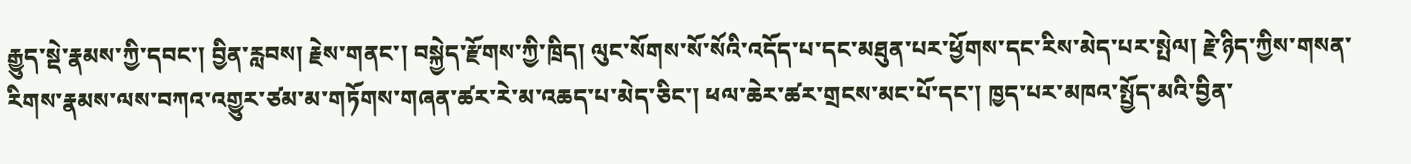རྒྱུད་སྡེ་རྣམས་ཀྱི་དབང་། བྱིན་རླབས། རྗེས་གནང་། བསྐྱེད་རྫོགས་ཀྱི་ཁྲིད། ལུང་སོགས་སོ་སོའི་འདོད་པ་དང་མཐུན་པར་ཕྱོགས་དང་རིས་མེད་པར་སྤེལ། རྗེ་ཉིད་ཀྱིས་གསན་རིགས་རྣམས་ལས་བཀའ་འགྱུར་ཙམ་མ་གཏོགས་གཞན་ཚར་རེ་མ་འཆད་པ་མེད་ཅིང་། ཕལ་ཆེར་ཚར་གྲངས་མང་པོ་དང་། ཁྱད་པར་མཁའ་སྤྱོད་མའི་བྱིན་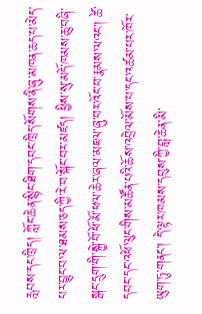རླབས་དང་ཁྲིད། ཀློང་ཆེན་སྙིང་ཐིག་དབང་ཁྲིད་སོགས་ནི་ཞུ་མཁན་ཆད་པ་མེད་པར་བྱུང་བ་ལ་ཐམས་ཅད་ཀྱི་རེ་བ་སྐོང་བར་མཛད། ཕྱིས་སུ་མདོ་ཁམས་ཆུ་བཞི་སྒང་དྲུག་གི་སྐྱེ་བོ་ཕོ་མོ་ཕལ་ཆེར་ཞལ་མཇལ་ཞུ་བར་འོང་བ་རྣམས་ལའང་། ཚེ་དབང་དང་འཕོ་ལུང་གིས་མཚོན་པའི་ཆོས་འབྲེལ་མོས་པ་དང་འཚམ་པར་ཁོར་ཡུག་ཏུ་གནང་། དེ་ལྟར་ཁམས་དབུས་ཀྱི་བླ་ཆེན་མི་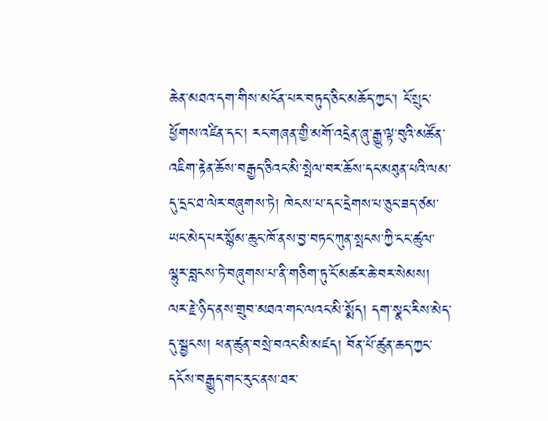ཆེན་མཐའ་དག་གིས་མངོན་པར་བཏུད་ཅིང་མཆོད་ཀྱང་། ངོ་སྲུང་ཕྱོགས་འཛིན་དང་། རང་གཞན་གྱི་མགོ་འདྲེན་ཞུ་རྒྱུ་ལྟ་བུའི་མཚོན་འཇིག་རྟེན་ཆོས་བརྒྱད་ཅིའང་མི་སྤེལ་བར་ཆོས་དང་མཐུན་པའི་ལམ་དུ་དྲང་ཐ་ལེར་བཞུགས་ཏེ། ཁེངས་པ་དང་དྲེགས་པ་ཅུང་ཟད་ཙམ་ཡང་མེད་པར་སྙོམ་ཆུང་ཁོ་ནས་བྱ་བཏང་ཀུན་སྤངས་ཀྱི་ངང་ཚུལ་ལྷུར་བླངས་ཏེ་བཞུགས་པ་ནི་གཅིག་ཏུ་ངོ་མཚར་ཆེ་བར་སེམས། ལར་རྗེ་ཉིད་ནས་གྲུབ་མཐའ་གང་ལའང་མི་སྨོད། དག་སྣང་རིས་མེད་དུ་སྦྱངས། ཕན་ཚུན་བསྲེ་བའང་མི་མཛད། བོན་པོ་ཚུན་ཆད་ཀྱང་དངོས་བརྒྱུད་གང་རུང་ནས་ཐར་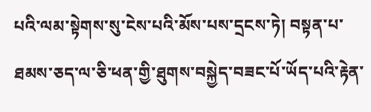པའི་ལམ་སྟེགས་སུ་ངེས་པའི་མོས་པས་དྲངས་ཏེ། བསྟན་པ་ཐམས་ཅད་ལ་ཅི་ཕན་གྱི་ཐུགས་བསྐྱེད་བཟང་པོ་ཡོད་པའི་རྟེན་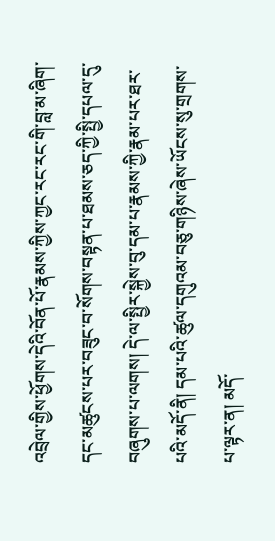འབྲེལ་གྱིས་ཕྱོགས་དེའི་བོན་པོ་རྣམས་ཀྱིས་ཀྱང་རང་རང་གི་བླ་མ་ཞིག་དང་མཚུངས་པར་བཟུང་བ་སོགས་བསྟན་པ་ཐམས་ཅད་ཀྱི་སྤྱི་དཔལ་དུ་བཞུགས་པ་ལགས། དེ་ལ་སྤྱིར་སྐྱེས་བུ་དམ་པ་རྣམས་ཀྱི་རྣམ་པར་ཐར་པའི་མདོ་ནི། དམ་པའི་ཚུལ་དགུའམ་བཅུ་གཉིས་ཞེས་ཡོངས་སུ་གྲགས་པ་ལྟར་ན། མདོ་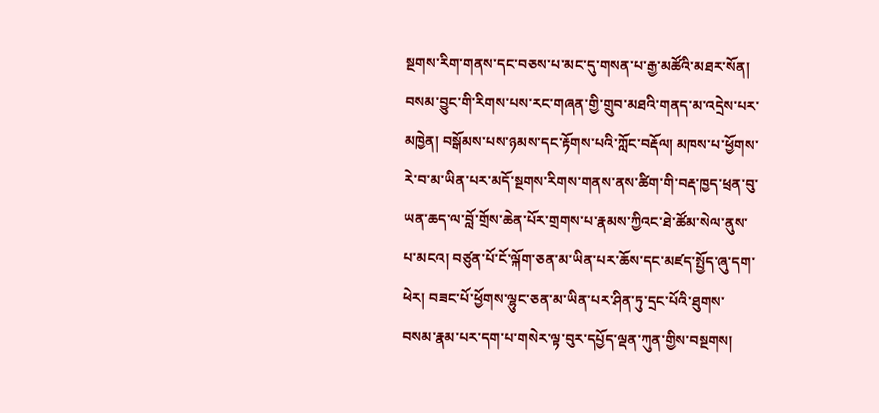སྔགས་རིག་གནས་དང་བཅས་པ་མང་དུ་གསན་པ་རྒྱ་མཚོའི་མཐར་སོན། བསམ་བྱུང་གི་རིགས་པས་རང་གཞན་གྱི་གྲུབ་མཐའི་གནད་མ་འདྲེས་པར་མཁྱེན། བསྒོམས་པས་ཉམས་དང་རྟོགས་པའི་ཀློང་བརྡོལ། མཁས་པ་ཕྱོགས་རེ་བ་མ་ཡིན་པར་མདོ་སྔགས་རིགས་གནས་ནས་ཚིག་གི་བརྡ་ཁྱད་ཕྲན་བུ་ཡན་ཆད་ལ་བློ་གྲོས་ཆེན་པོར་གྲགས་པ་རྣམས་ཀྱིའང་ཐེ་ཚོམ་སེལ་ནུས་པ་མངའ། བཙུན་པོ་ངོ་ལྐོག་ཅན་མ་ཡིན་པར་ཆོས་དང་མཛད་སྤྱོད་ཞུ་དག་ཕེར། བཟང་པོ་ཕྱོགས་ལྷུང་ཅན་མ་ཡིན་པར་ཤིན་ཏུ་དྲང་པོའི་ཐུགས་བསམ་རྣམ་པར་དག་པ་གསེར་ལྟ་བུར་དཔྱོད་ལྡན་ཀུན་གྱིས་བསྔགས།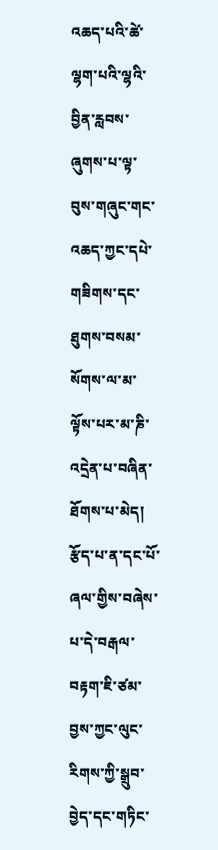འཆད་པའི་ཚེ་ལྷག་པའི་ལྷའི་བྱིན་རླབས་ཞུགས་པ་ལྟ་བུས་གཞུང་གང་འཆད་ཀྱང་དཔེ་གཟིགས་དང་ཐུགས་བསམ་སོགས་ལ་མ་ལྟོས་པར་མ་ཎི་འདྲེན་པ་བཞིན་ཐོགས་པ་མེད། རྩོད་པ་ན་དང་པོ་ཞལ་གྱིས་བཞེས་པ་དེ་བརྒལ་བརྟག་ཇི་ཙམ་བྱས་ཀྱང་ལུང་རིགས་ཀྱི་སྒྲུབ་བྱེད་དང་གཏིང་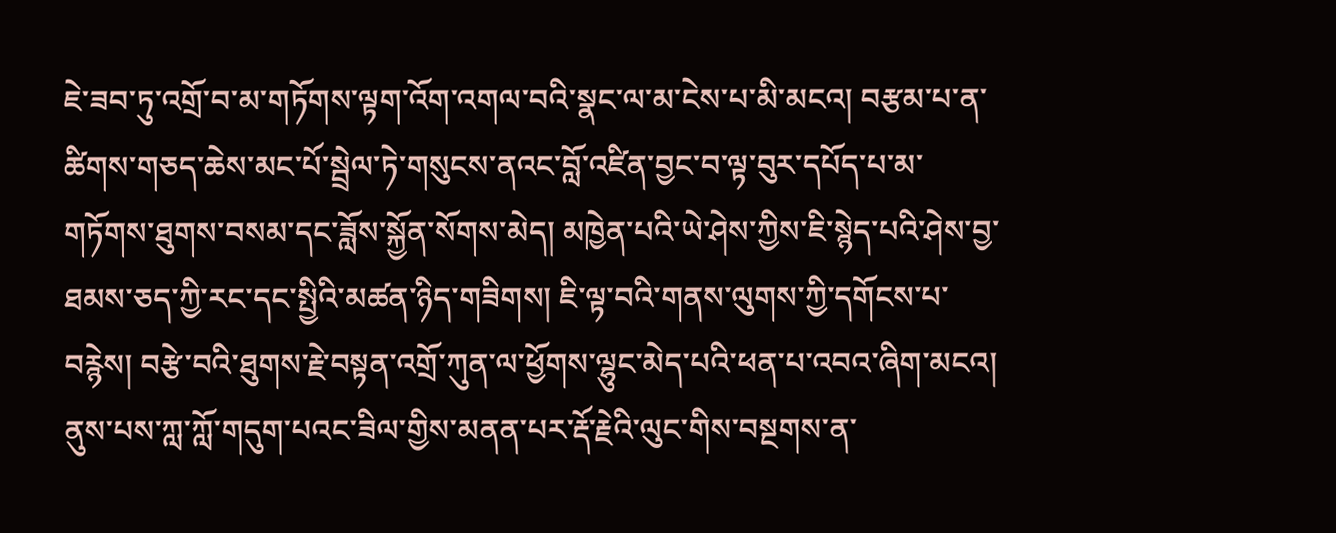ཇེ་ཟབ་ཏུ་འགྲོ་བ་མ་གཏོགས་ལྟག་འོག་འགལ་བའི་སྣང་ལ་མ་ངེས་པ་མི་མངའ། བརྩམ་པ་ན་ཚིགས་གཅད་ཆེས་མང་པོ་སྦྲེལ་ཏེ་གསུངས་ནའང་བློ་འཛིན་བྱང་བ་ལྟ་བུར་དཔོད་པ་མ་གཏོགས་ཐུགས་བསམ་དང་ཟློས་སྐྱོན་སོགས་མེད། མཁྱེན་པའི་ཡེ་ཤེས་ཀྱིས་ཇི་སྙེད་པའི་ཤེས་བྱ་ཐམས་ཅད་ཀྱི་རང་དང་སྤྱིའི་མཚན་ཉིད་གཟིགས། ཇི་ལྟ་བའི་གནས་ལུགས་ཀྱི་དགོངས་པ་བརྙེས། བརྩེ་བའི་ཐུགས་རྗེ་བསྟན་འགྲོ་ཀུན་ལ་ཕྱོགས་ལྷུང་མེད་པའི་ཕན་པ་འབའ་ཞིག་མངའ། ནུས་པས་ཀླ་ཀློ་གདུག་པའང་ཟིལ་གྱིས་མནན་པར་རྡོ་རྗེའི་ལུང་གིས་བསྔགས་ན་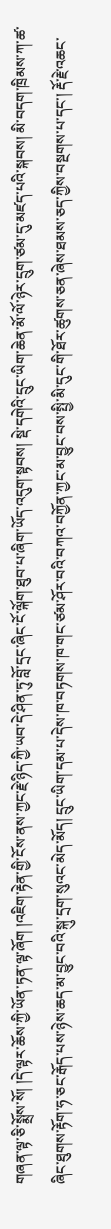གཞན་ལྟ་ཅི་སྨྲོས་སོ། །དེ་ལྟར་ཆོས་ཀྱི་ཡོན་ཏན་ལྟ་ཞོག །འཇིག་རྟེན་གྱི་ངོས་ནས་ཀྱང་རྗེ་ཉིད་ཀྱི་ཡབ་དེ་ཤིན་ཏུ་བློ་དྲང་ཞིང་ངོ་ལྐོག་ཐུབ་པ་ཞིག་ཡོད་འདུག་སྟབས། སྡེ་དགེའི་དྲུང་ཡིག་ཆེན་མོ་ལོ་ཉེར་དྲུག་ཙམ་དུ་མཛད་པའི་སྐབས། མི་བདག་ཁྲིམས་ཀ་ཚ་ཞིང་ཐུགས་རྟོག་ཧ་ཅང་རྒོད་པས་ཉེས་ཆད་མ་བྱུང་བའི་སྐུ་དྲག་སུའང་མེད་མོད། དྲུང་ཡིག་དམ་པ་དེས་ཁ་བཏགས་ཁ་གང་ཙམ་ཤོར་བའི་བཀའ་བཀྱོན་ཀྱང་མ་བྱུང་བས་སྤྱི་མི་དུང་གི་ཐོར་ཚུགས་ཅན་ཞེས་ཐམས་ཅད་ཀྱིས་བསྔགས་པ་དང་། རྡོ་རྗེ་འཆང་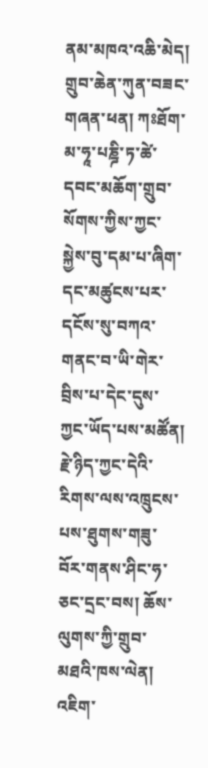ནམ་མཁའ་འཆི་མེད། གྲུབ་ཆེན་ཀུན་བཟང་གཞན་ཕན། ཀཿཐོག་མ་ཧཱ་པཎྜི་ཏ་ཚེ་དབང་མཆོག་གྲུབ་སོགས་ཀྱིས་ཀྱང་སྐྱེས་བུ་དམ་པ་ཞིག་དང་མཚུངས་པར་དངོས་སུ་བཀའ་གནང་བ་ཡི་གེར་བྲིས་པ་དེང་དུས་ཀྱང་ཡོད་པས་མཚོན། རྗེ་ཉིད་ཀྱང་དེའི་རིགས་ལས་འཁྲུངས་པས་ཐུགས་གཟུ་བོར་གནས་ཤིང་ཧ་ཅང་དྲང་བས། ཆོས་ལུགས་ཀྱི་གྲུབ་མཐའི་ཁས་ལེན། འཇིག་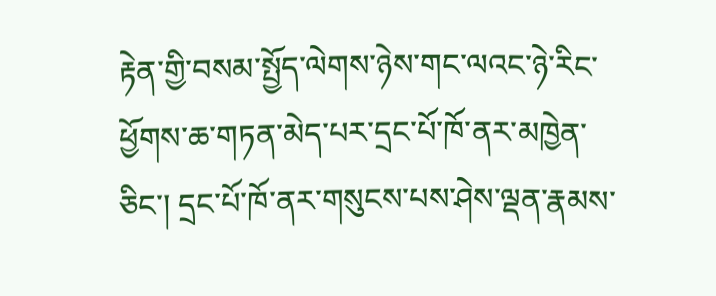རྟེན་གྱི་བསམ་སྤྱོད་ལེགས་ཉེས་གང་ལའང་ཉེ་རིང་ཕྱོགས་ཆ་གཏན་མེད་པར་དྲང་པོ་ཁོ་ནར་མཁྱེན་ཅིང་། དྲང་པོ་ཁོ་ནར་གསུངས་པས་ཤེས་ལྡན་རྣམས་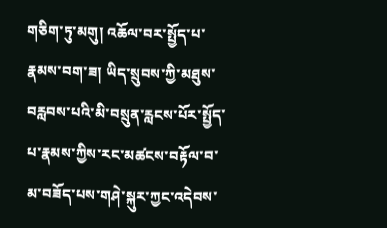གཅིག་ཏུ་མགུ། འཆོལ་བར་སྤྱོད་པ་རྣམས་བག་ཟ། ཡིད་སྲུབས་ཀྱི་མཐུས་བརླབས་པའི་མི་བསྲུན་རླངས་པོར་སྤྱོད་པ་རྣམས་ཀྱིས་རང་མཚངས་བརྟོལ་བ་མ་བཟོད་པས་གཤེ་སྐུར་ཀྱང་འདེབས་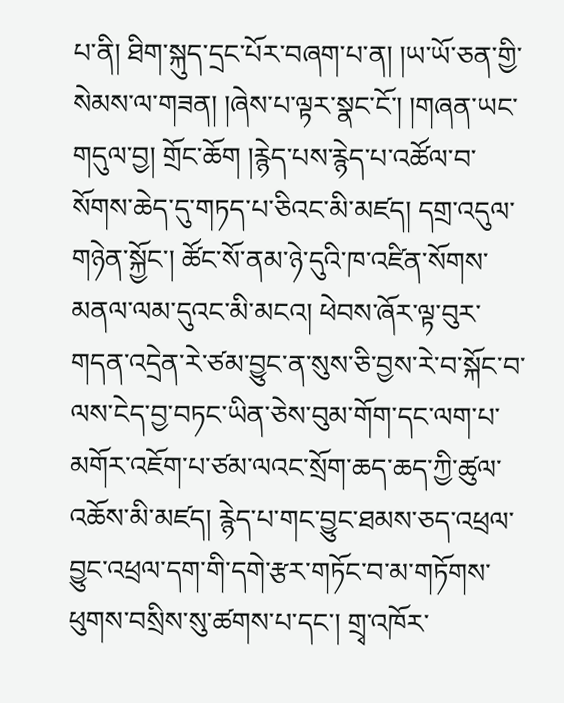པ་ནི། ཐིག་སྐུད་དྲང་པོར་བཞག་པ་ན། །ཡ་ཡོ་ཅན་གྱི་སེམས་ལ་གཟན། །ཞེས་པ་ལྟར་སྣང་ངོ་། །གཞན་ཡང་གདུལ་བྱ། གྲོང་ཆོག །རྙེད་པས་རྙེད་པ་འཚོལ་བ་སོགས་ཆེད་དུ་གཏད་པ་ཅིའང་མི་མཛད། དགྲ་འདུལ་གཉེན་སྐྱོང་། ཚོང་སོ་ནམ་ཉེ་དུའི་ཁ་འཛིན་སོགས་མནལ་ལམ་དུའང་མི་མངའ། ཕེབས་ཞོར་ལྟ་བུར་གདན་འདྲེན་རེ་ཙམ་བྱུང་ན་སུས་ཅི་བྱས་རེ་བ་སྐོང་བ་ལས་ངེད་བྱ་བཏང་ཡིན་ཅེས་བུམ་གོག་དང་ལག་པ་མགོར་འཇོག་པ་ཙམ་ལའང་སྲོག་ཆད་ཆད་ཀྱི་ཚུལ་འཆོས་མི་མཛད། རྙེད་པ་གང་བྱུང་ཐམས་ཅད་འཕྲལ་བྱུང་འཕྲལ་དག་གི་དགེ་རྩར་གཏོང་བ་མ་གཏོགས་ཕུགས་བསྲིས་སུ་ཚགས་པ་དང་། གྲྭ་འཁོར་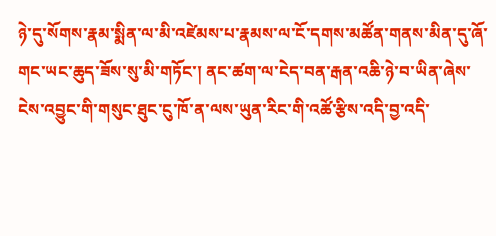ཉེ་དུ་སོགས་རྣམ་སྨིན་ལ་མི་འཛེམས་པ་རྣམས་ལ་ངོ་དགས་མཚོན་གནས་མིན་དུ་ཞོ་གང་ཡང་ཆུད་ཟོས་སུ་མི་གཏོང་། ནང་ཚག་ལ་ངེད་བན་རྒན་འཆི་ཉེ་བ་ཡིན་ཞེས་ངེས་འབྱུང་གི་གསུང་ཐུང་ངུ་ཁོ་ན་ལས་ཡུན་རིང་གི་འཚོ་རྩིས་འདི་བྱ་འདི་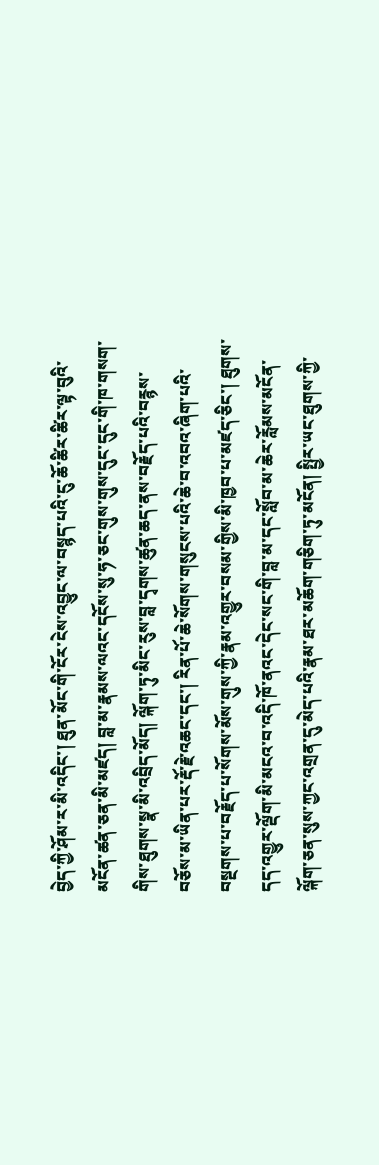བྱེད་ཀྱི་ཤོམ་ར་མི་འདིང་། ཐུན་མོང་གི་ངོར་ངེས་འབྱུང་ལ་བསྙད་པའི་ངུ་ཆོ་ཚིར་ཚིར་ལྟ་བུའི་མངོན་ཚན་ཅན་མི་མཛད། བླ་མ་རྣམས་ལའང་དངོས་སུ་ཧ་ཅང་གུས་གུས་དུང་དུང་གི་ཁ་གསག་གིས་ཐུགས་སྣ་མི་འབྲིད་མོད། ལྐོག་ཏུ་མིང་རུས་བླ་དྭགས་ཚུན་ཆད་ནས་བརྗོད་པའི་བརྙས་བཅོས་མ་ཡིན་པར་རྡོ་རྗེ་འཆང་དང་། རིན་པོ་ཆེ་སོགས་གསུངས་པའི་ཆེ་བ་འབའ་ཞིག་པའི་བསྔགས་པ་བརྗོད་པ་སོགས་མོས་གུས་ཀྱི་རྣམ་འགྱུར་བསམ་གྱིས་མི་ཁྱབ་པ་མཛད་ཅིང་། ཐུགས་དད་འགྱུར་ལྡོག་མི་མངའ་བ་འདི་ཁོ་ནའང་དེང་སང་གི་བླ་མ་དང་སློབ་མ་ཆེར་རློམས་མངོན་ལྐོག་ཅན་སུས་ཀྱང་འགྲན་དུ་མེད་པའི་རྣམ་ཐར་མཆོག་གཅིག་ཏུ་མངོན། སྤྱིར་ཡང་ཐུགས་ཀྱི་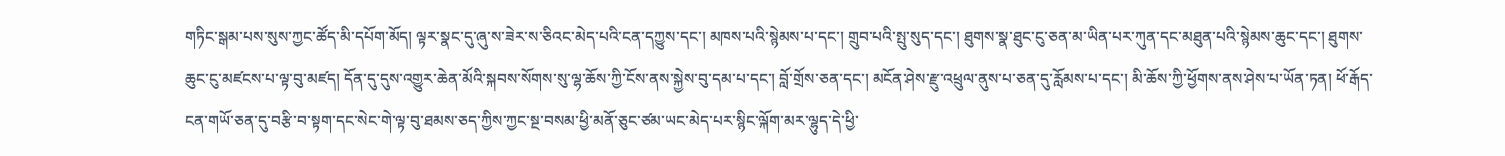གཏིང་སྒམ་པས་སུས་ཀྱང་ཚོད་མི་དཔོག་མོད། ལྟར་སྣང་དུ་ཞུ་ས་ཟེར་ས་ཅིའང་མེད་པའི་ངན་དཀྱུས་དང་། མཁས་པའི་སྙེམས་པ་དང་། གྲུབ་པའི་སྤུ་སུད་དང་། ཐུགས་སྣ་ཐུང་ངུ་ཅན་མ་ཡིན་པར་ཀུན་དང་མཐུན་པའི་སྙེམས་ཆུང་དང་། ཐུགས་ཆུང་ངུ་མཛངས་པ་ལྟ་བུ་མཛད། དོན་དུ་དུས་འགྱུར་ཆེན་མོའི་སྐབས་སོགས་སུ་ལྷ་ཆོས་ཀྱི་ངོས་ནས་སྐྱེས་བུ་དམ་པ་དང་། བློ་གྲོས་ཅན་དང་། མངོན་ཤེས་རྫུ་འཕྲུལ་ནུས་པ་ཅན་དུ་རློམས་པ་དང་། མི་ཆོས་ཀྱི་ཕྱོགས་ནས་ཤེས་པ་ཡོན་ཏན། ཕོ་རྒོད་ངན་གཡོ་ཅན་དུ་བརྩི་བ་སྟག་དང་སེང་གེ་ལྟ་བུ་ཐམས་ཅད་ཀྱིས་ཀྱང་སྔ་བསམ་ཕྱི་མནོ་ཅུང་ཙམ་ཡང་མེད་པར་སྙིང་ལྐོག་མར་ལྷུད་དེ་ཕྱི་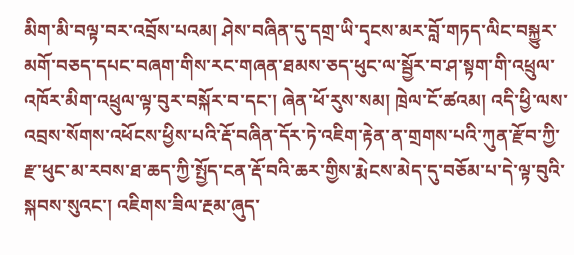མིག་མི་བལྟ་བར་འབྲོས་པའམ། ཤེས་བཞིན་དུ་དགྲ་ཡི་དྭངས་མར་བློ་གཏད་ལིང་བསྐྱུར་མགོ་བཅད་དཔང་བཞག་གིས་རང་གཞན་ཐམས་ཅད་ཕུང་ལ་སྦྱོར་བ་ཤ་སྟག་གི་འཕྲུལ་འཁོར་མིག་འཕྲུལ་ལྟ་བུར་བསྐོར་བ་དང་། ཞེན་ཕོ་རུས་སམ། ཁྲེལ་ངོ་ཚའམ། འདི་ཕྱི་ལས་འབྲས་སོགས་འཕོངས་ཕྱིས་པའི་རྡོ་བཞིན་དོར་ཏེ་འཇིག་རྟེན་ན་གྲགས་པའི་ཀུན་རྫོབ་ཀྱི་རྫ་ཕུང་མ་རབས་ཐ་ཆད་ཀྱི་སྤྱོད་ངན་རྡོ་བའི་ཆར་གྱིས་རྨེངས་མེད་དུ་བཅོམ་པ་དེ་ལྟ་བུའི་སྐབས་སུའང་། འཇིགས་ཟིལ་རྔམ་ཞུད་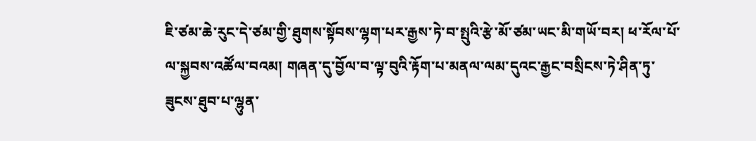ཇི་ཙམ་ཆེ་རུང་དེ་ཙམ་གྱི་ཐུགས་སྟོབས་ལྷག་པར་རྒྱས་ཏེ་བ་སྤུའི་རྩེ་མོ་ཙམ་ཡང་མི་གཡོ་བར། ཕ་རོལ་པོ་ལ་སྐྱབས་འཚོལ་བའམ། གཞན་དུ་བྱོལ་བ་ལྟ་བུའི་རྟོག་པ་མནལ་ལམ་དུའང་རྒྱང་བསྲིངས་ཏེ་ཤིན་ཏུ་ཟུངས་ཐུབ་པ་ལྷུན་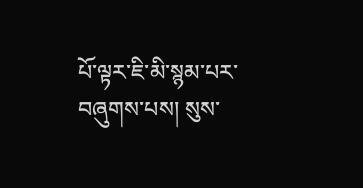པོ་ལྟར་ཇི་མི་སྙམ་པར་བཞུགས་པས། སུས་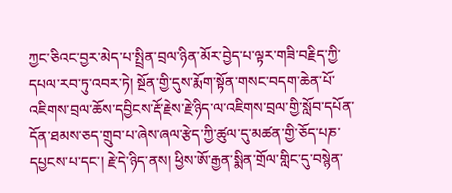ཀྱང་ཅིའང་བྱར་མེད་པ་སྤྲིན་བྲལ་ཉིན་མོར་བྱེད་པ་ལྟར་གཟི་བརྗིད་ཀྱི་དཔལ་རབ་ཏུ་འབར་ཏེ། སྔོན་གྱི་དུས་རྨོག་སྟོན་གསང་བདག་ཆེན་པོ་འཇིགས་བྲལ་ཆོས་དབྱིངས་རྡོ་རྗེས་རྗེ་ཉིད་ལ་འཇིགས་བྲལ་གྱི་སློབ་དཔོན་དོན་ཐམས་ཅད་གྲུབ་པ་ཞེས་ཞལ་རྩེད་ཀྱི་ཚུལ་དུ་མཚན་གྱི་ཅོད་པཎ་དཔྱངས་པ་དང་། རྗེ་དེ་ཉིད་ནས། ཕྱིས་ཨོ་རྒྱན་སྨིན་གྲོལ་གླིང་དུ་བསྙེན་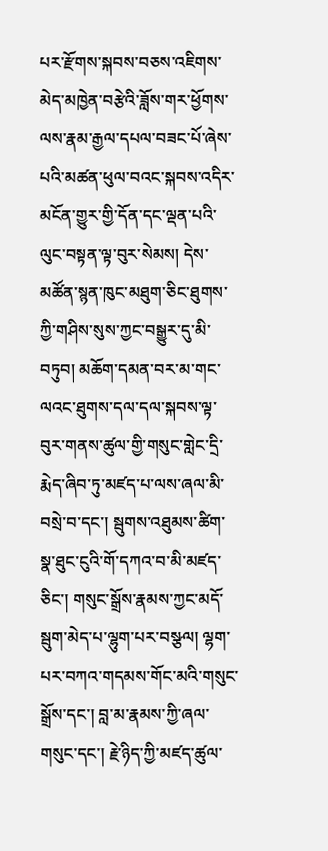པར་རྫོགས་སྐབས་བཅས་འཇིགས་མེད་མཁྱེན་བརྩེའི་ཟློས་གར་ཕྱོགས་ལས་རྣམ་རྒྱལ་དཔལ་བཟང་པོ་ཞེས་པའི་མཚན་ཕུལ་བའང་སྐབས་འདིར་མངོན་གྱུར་གྱི་དོན་དང་ལྡན་པའི་ལུང་བསྟན་ལྟ་བུར་སེམས། དེས་མཚོན་སྙན་ཁུང་མཐུག་ཅིང་ཐུགས་ཀྱི་གཤིས་སུས་ཀྱང་བསྒྱུར་དུ་མི་བཏུབ། མཆོག་དམན་བར་མ་གང་ལའང་ཐུགས་དལ་དལ་སྐབས་ལྟ་བུར་གནས་ཚུལ་གྱི་གསུང་གླེང་དྲི་རྨེད་ཞིབ་ཏུ་མཛད་པ་ལས་ཞལ་མི་བསྲེ་བ་དང་། སྦུགས་འཐུམས་ཚིག་སྣ་ཐུང་ངུའི་གོ་དཀའ་བ་མི་མཛད་ཅིང་། གསུང་སྒྲོས་རྣམས་ཀྱང་མདོ་སྦུག་མེད་པ་ལྷུག་པར་བསྩལ། ལྷག་པར་བཀའ་གདམས་གོང་མའི་གསུང་སྒྲོས་དང་། བླ་མ་རྣམས་ཀྱི་ཞལ་གསུང་དང་། རྗེ་ཉིད་ཀྱི་མཛད་ཚུལ་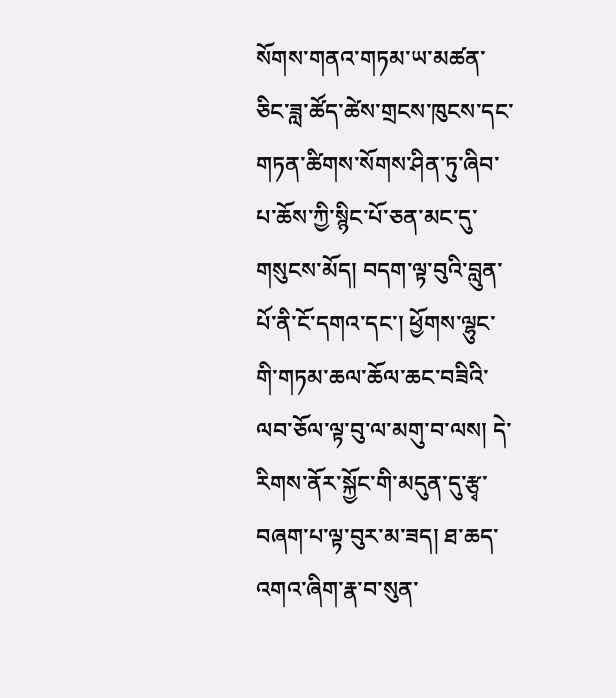སོགས་གནའ་གཏམ་ཡ་མཚན་ཅིང་ཟླ་ཚོད་ཚེས་གྲངས་ཁུངས་དང་གཏན་ཚིགས་སོགས་ཤིན་ཏུ་ཞིབ་པ་ཆོས་ཀྱི་སྙིང་པོ་ཅན་མང་དུ་གསུངས་མོད། བདག་ལྟ་བུའི་བླུན་པོ་ནི་ངོ་དགའ་དང་། ཕྱོགས་ལྷུང་གི་གཏམ་ཆལ་ཆོལ་ཆང་བཟིའི་ལབ་ཅོལ་ལྟ་བུ་ལ་མགུ་བ་ལས། དེ་རིགས་ནོར་སྐྱོང་གི་མདུན་དུ་རྩྭ་བཞག་པ་ལྟ་བུར་མ་ཟད། ཐ་ཆད་འགའ་ཞིག་རྣ་བ་སུན་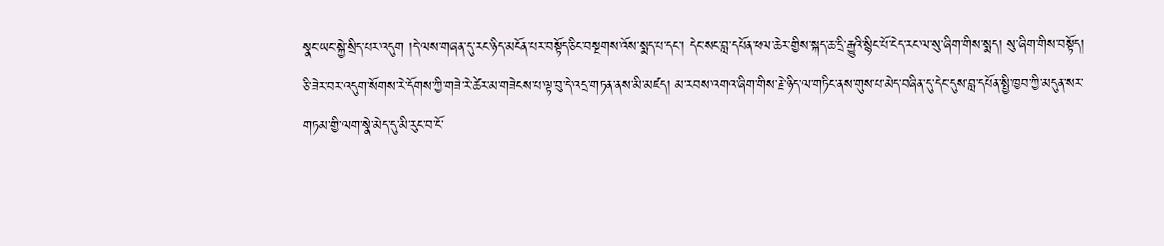སྣང་ཡང་སྐྱེ་སྲིད་པར་འདུག །དེ་ལས་གཞན་དུ་རང་ཉིད་མངོན་པར་བསྟོད་ཅིང་བསྔགས་འོས་སྨད་པ་དང་། དེང་སང་བླ་དཔོན་ཕལ་ཆེར་གྱིས་སྐད་ཆ་དྲི་རྒྱུའི་སྙིང་པོ་ངེད་རང་ལ་སུ་ཞིག་གིས་སྨད། སུ་ཞིག་གིས་བསྟོད། ཅི་ཟེར་བར་འདུག་སོགས་རེ་དོགས་ཀྱི་གཟེ་རེ་ཚེར་མ་གཟེངས་པ་ལྟ་བུ་དེ་འདྲ་གཏན་ནས་མི་མཛད། མ་རབས་འགའ་ཞིག་གིས་རྗེ་ཉིད་ལ་གཏིང་ནས་གུས་པ་མེད་བཞིན་དུ་དེང་དུས་བླ་དཔོན་སྤྱི་ཁྱབ་ཀྱི་མདུན་སར་གཏམ་གྱི་ལག་སྣེ་མེད་དུ་མི་རུང་བ་ངོ་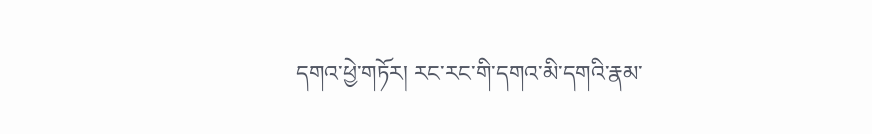དགའ་ཕྱེ་གཏོར། རང་རང་གི་དགའ་མི་དགའི་རྣམ་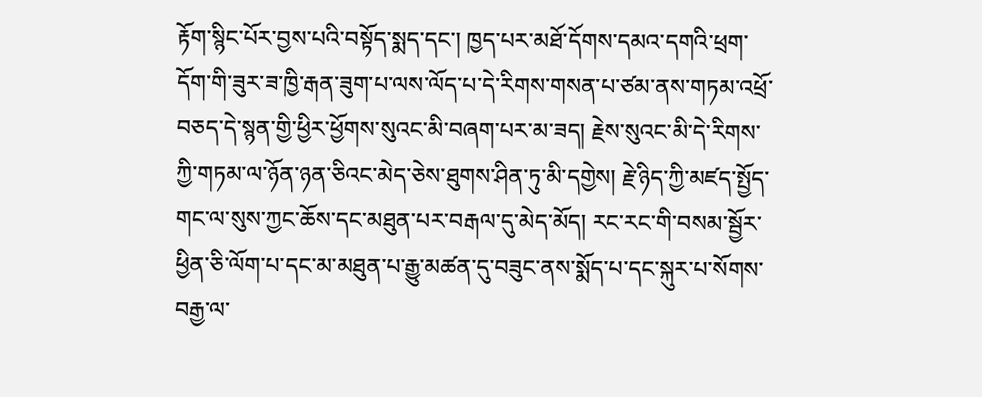རྟོག་སྙིང་པོར་བྱས་པའི་བསྟོད་སྨད་དང་། ཁྱད་པར་མཐོ་དོགས་དམའ་དགའི་ཕྲག་དོག་གི་ཟུར་ཟ་ཁྱི་རྒན་ཟུག་པ་ལས་ལོད་པ་དེ་རིགས་གསན་པ་ཙམ་ནས་གཏམ་འཕྲོ་བཅད་དེ་སྙན་གྱི་ཕྱིར་ཕྱོགས་སུའང་མི་བཞག་པར་མ་ཟད། རྗེས་སུའང་མི་དེ་རིགས་ཀྱི་གཏམ་ལ་ཉོན་ཉན་ཅིའང་མེད་ཅེས་ཐུགས་ཤིན་ཏུ་མི་དགྱེས། རྗེ་ཉིད་ཀྱི་མཛད་སྤྱོད་གང་ལ་སུས་ཀྱང་ཆོས་དང་མཐུན་པར་བརྒལ་དུ་མེད་མོད། རང་རང་གི་བསམ་སྦྱོར་ཕྱིན་ཅི་ལོག་པ་དང་མ་མཐུན་པ་རྒྱུ་མཚན་དུ་བཟུང་ནས་སྨོད་པ་དང་སྐུར་པ་སོགས་བརྒྱ་ལ་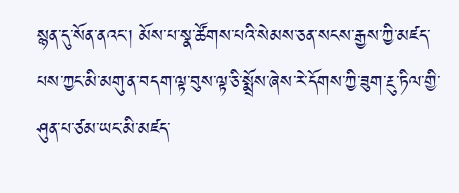སྙན་དུ་སོན་ནའང་། མོས་པ་སྣ་ཚོགས་པའི་སེམས་ཅན་སངས་རྒྱས་ཀྱི་མཛད་པས་ཀྱང་མི་མགུ་ན་བདག་ལྟ་བུས་ལྟ་ཅི་སྨྲོས་ཞེས་རེ་དོགས་ཀྱི་ཟུག་རྔུ་ཏིལ་གྱི་ཤུན་པ་ཙམ་ཡང་མི་མཛད་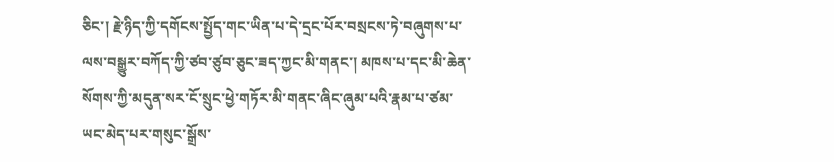ཅིང་། རྗེ་ཉིད་ཀྱི་དགོངས་སྤྱོད་གང་ཡིན་པ་དེ་དྲང་པོར་བསྲངས་ཏེ་བཞུགས་པ་ལས་བསྒྱུར་བཀོད་ཀྱི་ཙབ་ཙུབ་ཅུང་ཟད་ཀྱང་མི་གནང་། མཁས་པ་དང་མི་ཆེན་སོགས་ཀྱི་མདུན་སར་ངོ་སྲུང་ཕྱེ་གཏོར་མི་གནང་ཞིང་ཞུམ་པའི་རྣམ་པ་ཙམ་ཡང་མེད་པར་གསུང་སྒྲོས་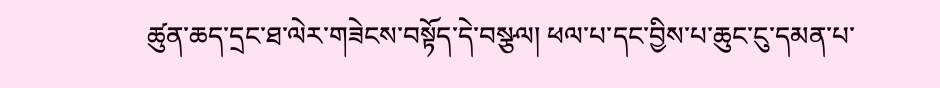ཚུན་ཆད་དྲང་ཐ་ལེར་གཟེངས་བསྟོད་དེ་བསྩལ། ཕལ་པ་དང་བྱིས་པ་ཆུང་ངུ་དམན་པ་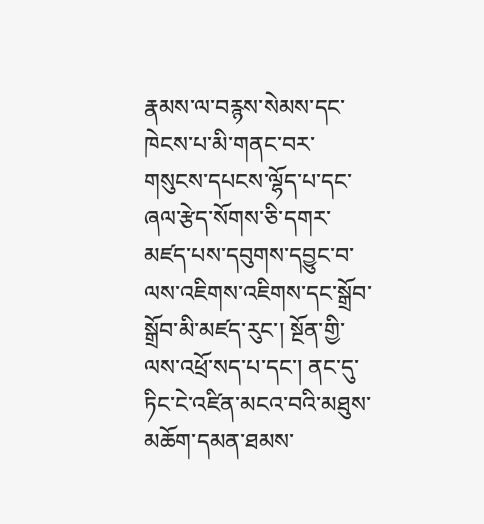རྣམས་ལ་བརྙས་སེམས་དང་ཁེངས་པ་མི་གནང་བར་གསུངས་དཔངས་ལྷོད་པ་དང་ཞལ་རྩེད་སོགས་ཅི་དགར་མཛད་པས་དབུགས་དབྱུང་བ་ལས་འཇིགས་འཇིགས་དང་སྒྲོབ་སྒྲོབ་མི་མཛད་རུང་། སྔོན་གྱི་ལས་འཕྲོ་སད་པ་དང་། ནང་དུ་ཏིང་ངེ་འཛིན་མངའ་བའི་མཐུས་མཆོག་དམན་ཐམས་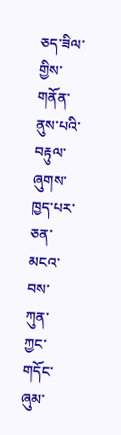ཅད་ཟིལ་གྱིས་གནོན་ནུས་པའི་བརྟུལ་ཞུགས་ཁྱད་པར་ཅན་མངའ་བས་ཀུན་ཀྱང་གདོང་ཞུམ་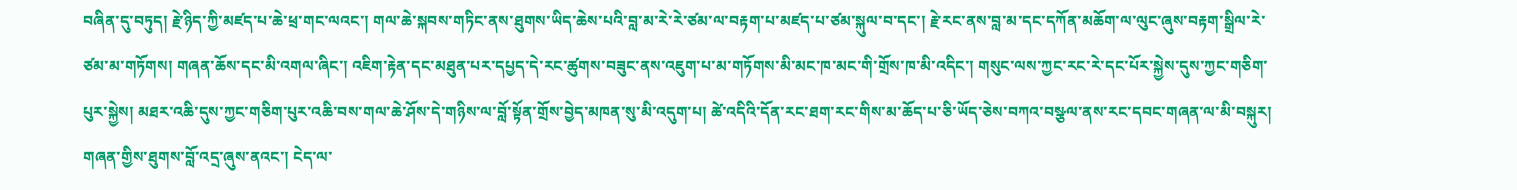བཞིན་དུ་བཏུད། རྗེ་ཉིད་ཀྱི་མཛད་པ་ཆེ་ཕྲ་གང་ལའང་། གལ་ཆེ་སྐབས་གཏིང་ནས་ཐུགས་ཡིད་ཆེས་པའི་བླ་མ་རེ་རེ་ཙམ་ལ་བརྟག་པ་མཛད་པ་ཙམ་སྐུལ་བ་དང་། རྗེ་རང་ནས་བླ་མ་དང་དཀོན་མཆོག་ལ་ལུང་ཞུས་བརྟག་སྒྲིལ་རེ་ཙམ་མ་གཏོགས། གཞན་ཆོས་དང་མི་འགལ་ཞིང་། འཇིག་རྟེན་དང་མཐུན་པར་དཔྱད་དེ་རང་ཚུགས་བཟུང་ནས་འཇུག་པ་མ་གཏོགས་མི་མང་ཁ་མང་གི་གྲོས་ཁ་མི་འདིང་། གསུང་ལས་ཀྱང་རང་རེ་དང་པོར་སྐྱེས་དུས་ཀྱང་གཅིག་པུར་སྐྱེས། མཐར་འཆི་དུས་ཀྱང་གཅིག་པུར་འཆི་བས་གལ་ཆེ་ཤོས་དེ་གཉིས་ལ་བློ་སྟོན་གྲོས་བྱེད་མཁན་སུ་མི་འདུག་པ། ཚེ་འདིའི་དོན་རང་ཐག་རང་གིས་མ་ཆོད་པ་ཅི་ཡོད་ཅེས་བཀའ་བསྩལ་ནས་རང་དབང་གཞན་ལ་མི་བསྐུར། གཞན་གྱིས་ཐུགས་བློ་འདྲ་ཞུས་ནའང་། ངེད་ལ་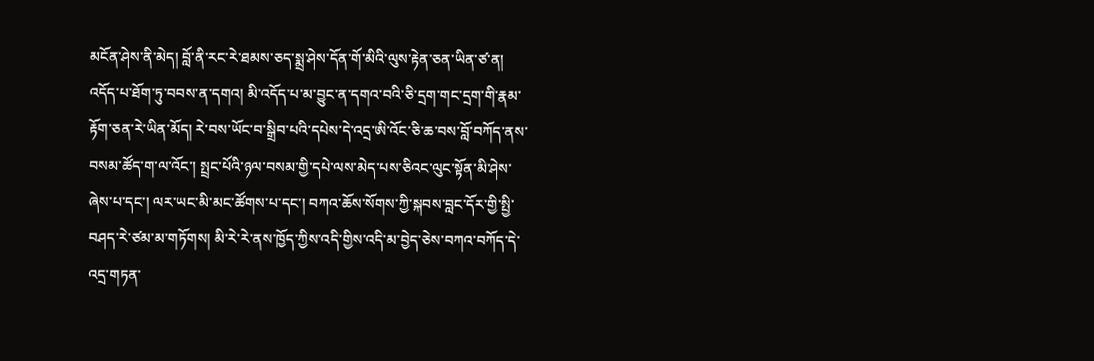མངོན་ཤེས་ནི་མེད། བློ་ནི་རང་རེ་ཐམས་ཅད་སྨྲ་ཤེས་དོན་གོ་མིའི་ལུས་རྟེན་ཅན་ཡིན་ཙ་ན། འདོད་པ་ཐོག་ཏུ་བབས་ན་དགའ། མི་འདོད་པ་མ་བྱུང་ན་དགའ་བའི་ཅི་དྲག་གང་དྲག་གི་རྣམ་རྟོག་ཅན་རེ་ཡིན་མོད། རེ་བས་ཡོང་བ་སྒྲིབ་པའི་དཔེས་དེ་འདྲ་ཨི་འོང་ཅི་ཆ་བས་བློ་བཀོད་ནས་བསམ་ཚོད་ག་ལ་འོང་། སྤྲང་པོའི་ཉལ་བསམ་གྱི་དཔེ་ལས་མེད་པས་ཅིའང་ལུང་སྟོན་མི་ཤེས་ཞེས་པ་དང་། ལར་ཡང་མི་མང་ཚོགས་པ་དང་། བཀའ་ཆོས་སོགས་ཀྱི་སྐབས་བླང་དོར་གྱི་སྤྱི་བཤད་རེ་ཙམ་མ་གཏོགས། མི་རེ་རེ་ནས་ཁྱོད་ཀྱིས་འདི་གྱིས་འདི་མ་བྱེད་ཅེས་བཀའ་བཀོད་དེ་འདྲ་གཏན་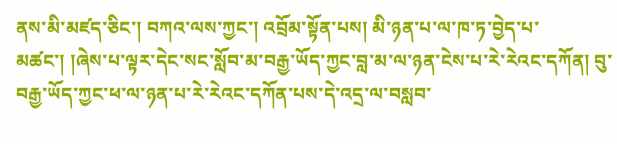ནས་མི་མཛད་ཅིང་། བཀའ་ལས་ཀྱང་། འབྲོམ་སྟོན་པས། མི་ཉན་པ་ལ་ཁ་ཏ་བྱེད་པ་མཚང་། །ཞེས་པ་ལྟར་དེང་སང་སློབ་མ་བརྒྱ་ཡོད་ཀྱང་བླ་མ་ལ་ཉན་ངེས་པ་རེ་རེའང་དཀོན། བུ་བརྒྱ་ཡོད་ཀྱང་ཕ་ལ་ཉན་པ་རེ་རེའང་དཀོན་པས་དེ་འདྲ་ལ་བསླབ་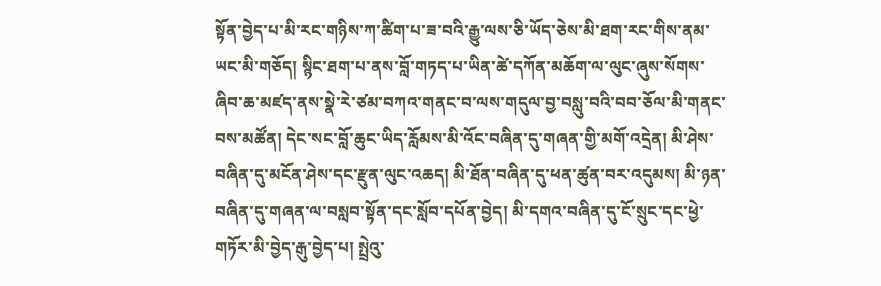སྟོན་བྱེད་པ་མི་རང་གཉིས་ཀ་ཚིག་པ་ཟ་བའི་རྒྱུ་ལས་ཅི་ཡོད་ཅེས་མི་ཐག་རང་གིས་ནམ་ཡང་མི་གཅོད། སྙིང་ཐག་པ་ནས་བློ་གཏད་པ་ཡིན་ཚེ་དཀོན་མཆོག་ལ་ལུང་ཞུས་སོགས་ཞིབ་ཆ་མཛད་ནས་སྣེ་རེ་ཙམ་བཀའ་གནང་བ་ལས་གདུལ་བྱ་བསླུ་བའི་བབ་ཅོལ་མི་གནང་བས་མཚོན། དེང་སང་བློ་ཆུང་ཡིད་རློམས་མི་འོང་བཞིན་དུ་གཞན་གྱི་མགོ་འདྲེན། མི་ཤེས་བཞིན་དུ་མངོན་ཤེས་དང་རྫུན་ལུང་འཆད། མི་ཐོན་བཞིན་དུ་ཕན་ཚུན་བར་འདུམས། མི་ཉན་བཞིན་དུ་གཞན་ལ་བསླབ་སྟོན་དང་སློབ་དཔོན་བྱེད། མི་དགའ་བཞིན་དུ་ངོ་སྲུང་དང་ཕྱེ་གཏོར་མི་བྱེད་རྒུ་བྱེད་པ། སྤྲེའུ་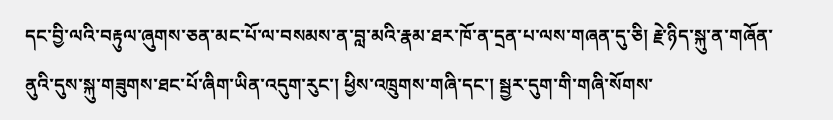དང་བྱི་ལའི་བརྟུལ་ཞུགས་ཅན་མང་པོ་ལ་བསམས་ན་བླ་མའི་རྣམ་ཐར་ཁོ་ན་དྲན་པ་ལས་གཞན་དུ་ཅི། རྗེ་ཉིད་སྐུ་ན་གཞོན་ནུའི་དུས་སྐུ་གཟུགས་ཐང་པོ་ཞིག་ཡིན་འདུག་རུང་། ཕྱིས་འཁྲུགས་གཞི་དང་། སྦྱར་དུག་གི་གཞི་སོགས་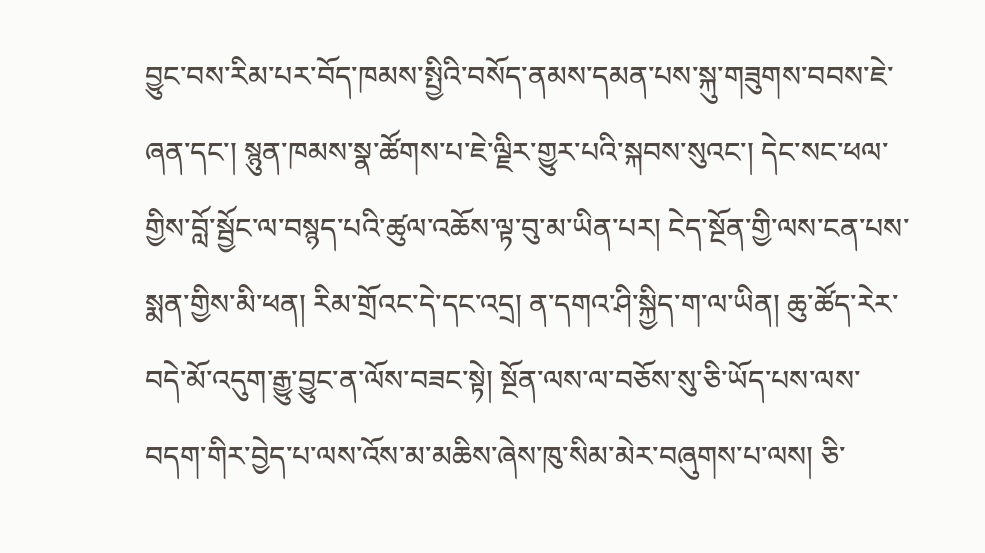བྱུང་བས་རིམ་པར་བོད་ཁམས་སྤྱིའི་བསོད་ནམས་དམན་པས་སྐུ་གཟུགས་བབས་ཇེ་ཞན་དང་། སྙུན་ཁམས་སྣ་ཚོགས་པ་ཇེ་ལྗིར་གྱུར་པའི་སྐབས་སུའང་། དེང་སང་ཕལ་གྱིས་བློ་སྦྱོང་ལ་བསྙད་པའི་ཚུལ་འཆོས་ལྟ་བུ་མ་ཡིན་པར། ངེད་སྔོན་གྱི་ལས་ངན་པས་སྨན་གྱིས་མི་ཕན། རིམ་གྲོའང་དེ་དང་འདྲ། ན་དགའ་ཤི་སྐྱིད་ག་ལ་ཡིན། ཆུ་ཚོད་རེར་བདེ་མོ་འདུག་རྒྱུ་བྱུང་ན་ལོས་བཟང་སྟེ། སྔོན་ལས་ལ་བཅོས་སུ་ཅི་ཡོད་པས་ལས་བདག་གིར་བྱེད་པ་ལས་འོས་མ་མཆིས་ཞེས་ཁུ་སིམ་མེར་བཞུགས་པ་ལས། ཅི་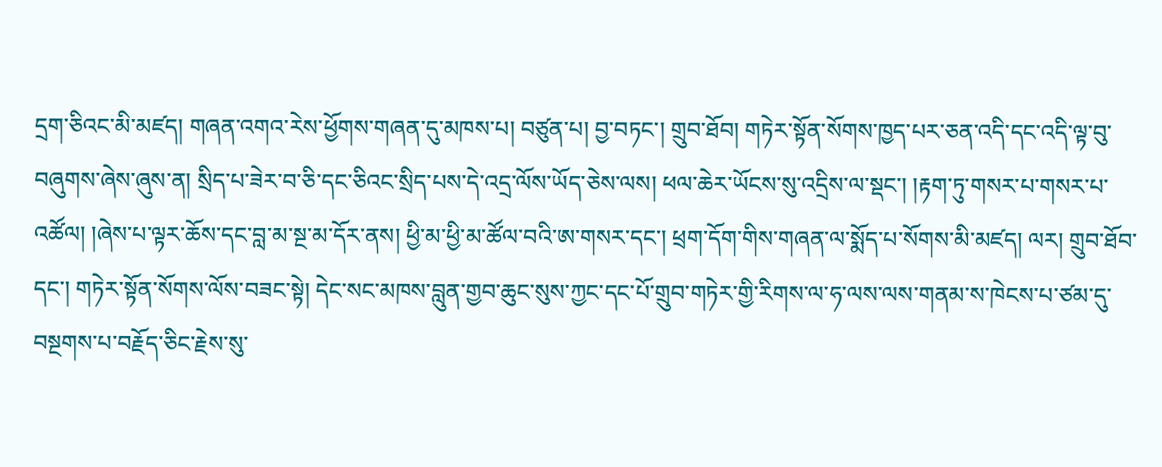དྲག་ཅིའང་མི་མཛད། གཞན་འགའ་རེས་ཕྱོགས་གཞན་དུ་མཁས་པ། བཙུན་པ། བྱ་བཏང་། གྲུབ་ཐོབ། གཏེར་སྟོན་སོགས་ཁྱད་པར་ཅན་འདི་དང་འདི་ལྟ་བུ་བཞུགས་ཞེས་ཞུས་ན། སྲིད་པ་ཟེར་བ་ཅི་དང་ཅིའང་སྲིད་པས་དེ་འདྲ་ལོས་ཡོད་ཅེས་ལས། ཕལ་ཆེར་ཡོངས་སུ་འདྲིས་ལ་སྡང་། །རྟག་ཏུ་གསར་པ་གསར་པ་འཚོལ། །ཞེས་པ་ལྟར་ཆོས་དང་བླ་མ་སྔ་མ་དོར་ནས། ཕྱི་མ་ཕྱི་མ་ཚོལ་བའི་ཨ་གསར་དང་། ཕྲག་དོག་གིས་གཞན་ལ་སྨོད་པ་སོགས་མི་མཛད། ལར། གྲུབ་ཐོབ་དང་། གཏེར་སྟོན་སོགས་ལོས་བཟང་སྟེ། དེང་སང་མཁས་བླུན་གྱབ་ཆུང་སུས་ཀྱང་དང་པོ་གྲུབ་གཏེར་གྱི་རིགས་ལ་ཧ་ལས་ལས་གནམ་ས་ཁེངས་པ་ཙམ་དུ་བསྔགས་པ་བརྗོད་ཅིང་རྗེས་སུ་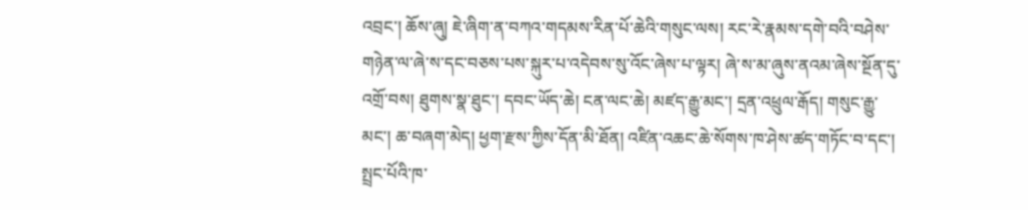འབྲང་། ཆོས་ཞུ། ཇེ་ཞིག་ན་བཀའ་གདམས་རིན་པོ་ཆེའི་གསུང་ལས། རང་རེ་རྣམས་དགེ་བའི་བཤེས་གཉེན་ལ་ཞེ་ས་དང་བཅས་པས་སྐུར་པ་འདེབས་སུ་འོང་ཞེས་པ་ལྟར། ཞེ་ས་མ་ཞུས་ནའམ་ཞེས་སྔོན་དུ་འགྲོ་བས། ཐུགས་སྣ་ཐུང་། དབང་ཡོད་ཆེ། ངན་ལང་ཆེ། མཛད་རྒྱུ་མང་། དྲན་འཕྲུལ་རྒོད། གསུང་རྒྱུ་མང་། ཆ་བཞག་མེད། ཕྱག་རྫས་ཀྱིས་དོན་མི་ཐོན། འཛིན་འཆང་ཆེ་སོགས་ཁ་ཤེས་ཚད་གཏོང་བ་དང་། སྤྲང་པོའི་ཁ་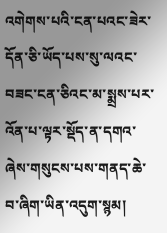འགེགས་པའི་ངན་པའང་ཟེར་དོན་ཅི་ཡོད་པས་སུ་ལའང་བཟང་ངན་ཅིའང་མ་སྨྲས་པར་འོན་པ་ལྟར་སྡོད་ན་དགའ་ཞེས་གསུངས་པས་གནད་ཆེ་བ་ཞིག་ཡིན་འདུག་སྙམ།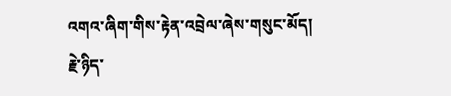འགའ་ཞིག་གིས་རྟེན་འབྲེལ་ཞེས་གསུང་མོད། རྗེ་ཉིད་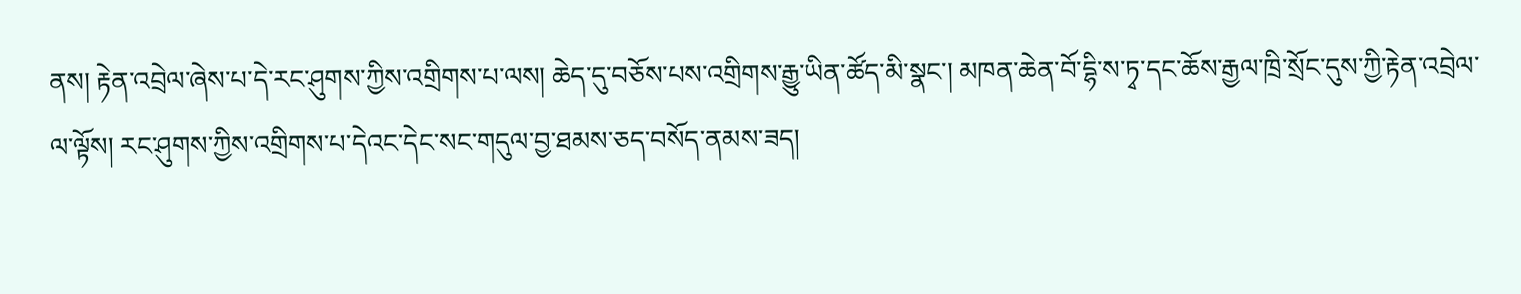ནས། རྟེན་འབྲེལ་ཞེས་པ་དེ་རང་ཤུགས་ཀྱིས་འགྲིགས་པ་ལས། ཆེད་དུ་བཅོས་པས་འགྲིགས་རྒྱུ་ཡིན་ཚོད་མི་སྣང་། མཁན་ཆེན་བོ་དྷི་ས་ཏྭ་དང་ཆོས་རྒྱལ་ཁྲི་སྲོང་དུས་ཀྱི་རྟེན་འབྲེལ་ལ་ལྟོས། རང་ཤུགས་ཀྱིས་འགྲིགས་པ་དེའང་དེང་སང་གདུལ་བྱ་ཐམས་ཅད་བསོད་ནམས་ཟད།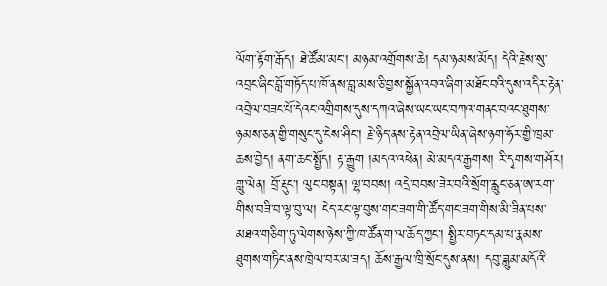ལོག་རྟོག་རྒོད། ཐེ་ཚོམ་མང་། མཉམ་འགྲོགས་ཆེ། དམ་ཉམས་མོད། དེའི་རྗེས་སུ་འབྲང་ཞིང་བློ་གཏོད་པ་ཁོ་ནས་བླ་མས་ཅི་བྱས་སྐྱོན་འབའ་ཞིག་མཐོང་བའི་དུས་འདིར་རྟེན་འབྲེལ་བཟང་པོ་དེའང་འགྲིགས་དུས་དཀའ་ཞེས་ཡང་ཡང་བཀའ་གནང་བའང་ཐུགས་ཉམས་ཅན་གྱི་གསུང་དུ་ངེས་ཤིང་། རྗེ་ཉིད་ནས་རྟེན་འབྲེལ་ཡིན་ཞེས་ཉག་ཧོར་གྱི་ཁྲམ་ཆས་བྱེད། ནག་ཆང་སྤྱོད། རྟ་རྒྱུག །མདའ་འཕེན། མེ་མདའ་རྒྱགས། རི་དྭགས་གཤོར། གླུ་ལེན། བྲོ་རྡུང་། ལུང་བསྟན། ལྷ་བབས། འདྲེ་བབས་ཟེར་བའི་སྲོག་རླུང་ཅན་ཨ་རག་གིས་བཟི་བ་ལྟ་བུ་ལ། ངེད་རང་ལྟ་བུས་གང་ཟག་གི་ཚོད་གང་ཟག་གིས་མི་ཟིན་པས་མཐའ་གཅིག་ཏུ་ལེགས་ཉེས་ཀྱི་ཁ་ཚོན་ག་ལ་ཆོད་ཀྱང་། སྤྱིར་བཏང་དམ་པ་རྣམས་ཐུགས་གཏིང་ནས་ཁྲེལ་བར་མ་ཟད། ཆོས་རྒྱལ་ཁྲི་སྲོང་དུས་ནས། དབུ་ཟླུམ་མདོའི་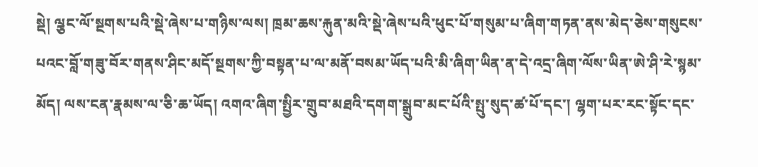སྡེ། ལྕང་ལོ་སྔགས་པའི་སྡེ་ཞེས་པ་གཉིས་ལས། ཁྲམ་ཆས་རྐུན་མའི་སྡེ་ཞེས་པའི་ཕུང་པོ་གསུམ་པ་ཞིག་གཏན་ནས་མེད་ཅེས་གསུངས་པའང་བློ་གཟུ་བོར་གནས་ཤིང་མདོ་སྔགས་ཀྱི་བསྟན་པ་ལ་མནོ་བསམ་ཡོད་པའི་མི་ཞིག་ཡིན་ན་དེ་འདྲ་ཞིག་ལོས་ཡིན་ཨེ་ཤི་རེ་སྙམ་མོད། ལས་ངན་རྣམས་ལ་ཅི་ཆ་ཡོད། འགའ་ཞིག་སྤྱིར་གྲུབ་མཐའི་དགག་སྒྲུབ་མང་པོའི་སྤུ་སུད་ཚ་པོ་དང་། ལྷག་པར་རང་སྟོང་དང་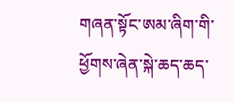གཞན་སྟོང་ཨམ་ཞིག་གི་ཕྱོགས་ཞེན་སྐེ་ཆད་ཆད་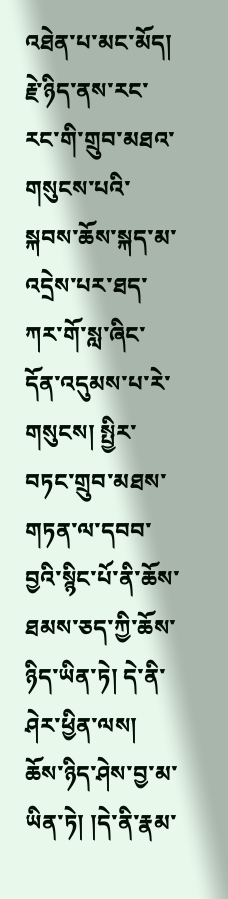འཐེན་པ་མང་མོད། རྗེ་ཉིད་ནས་རང་རང་གི་གྲུབ་མཐའ་གསུངས་པའི་སྐབས་ཆོས་སྐད་མ་འདྲེས་པར་ཐད་ཀར་གོ་སླ་ཞིང་དོན་འདུམས་པ་རེ་གསུངས། སྤྱིར་བཏང་གྲུབ་མཐས་གཏན་ལ་དབབ་བྱའི་སྙིང་པོ་ནི་ཆོས་ཐམས་ཅད་ཀྱི་ཆོས་ཉིད་ཡིན་ཏེ། དེ་ནི་ཤེར་ཕྱིན་ལས། ཆོས་ཉིད་ཤེས་བྱ་མ་ཡིན་ཏེ། །དེ་ནི་རྣམ་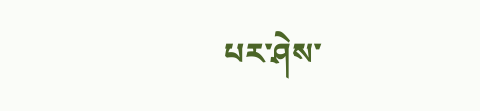པར་ཤེས་